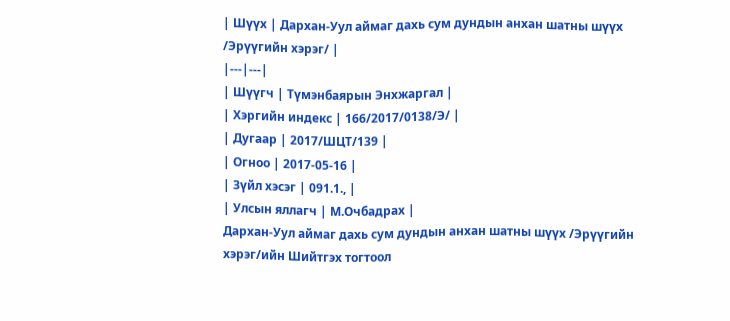| Шүүх | Дархан-Уул аймаг дахь сум дундын анхан шатны шүүх /Эрүүгийн хэрэг/ |
|---|---|
| Шүүгч | Түмэнбаярын Энхжаргал |
| Хэргийн индекс | 166/2017/0138/Э/ |
| Дугаар | 2017/ШЦТ/139 |
| Огноо | 2017-05-16 |
| Зүйл хэсэг | 091.1., |
| Улсын яллагч | М.Очбадрах |
Дархан-Уул аймаг дахь сум дундын анхан шатны шүүх /Эрүүгийн хэрэг/ийн Шийтгэх тогтоол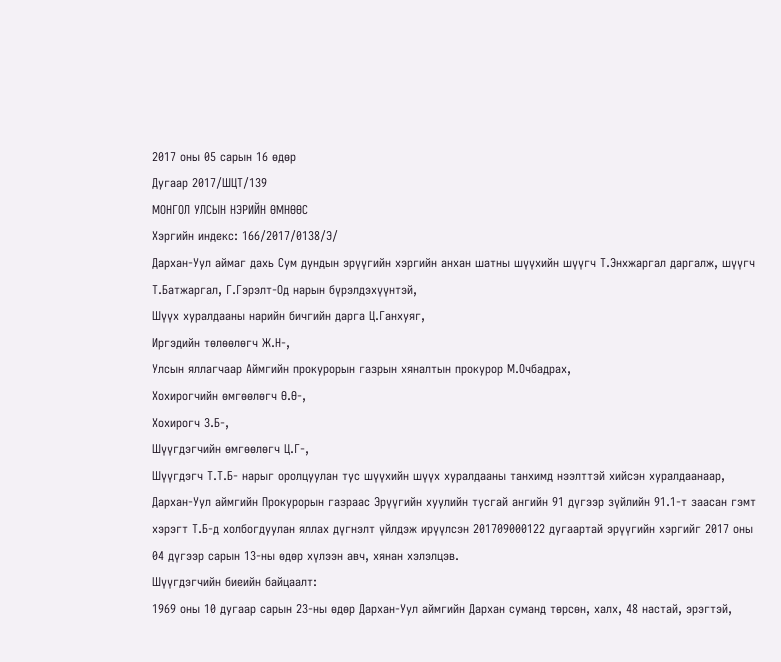2017 оны 05 сарын 16 өдөр
Дугаар 2017/ШЦТ/139
МОНГОЛ УЛСЫН НЭРИЙН ӨМНӨӨС
Хэргийн индекс: 166/2017/0138/Э/
Дархан-Уул аймаг дахь Сум дундын эрүүгийн хэргийн анхан шатны шүүхийн шүүгч Т.Энхжаргал даргалж, шүүгч Т.Батжаргал, Г.Гэрэлт-Од нарын бүрэлдэхүүнтэй,
Шүүх хуралдааны нарийн бичгийн дарга Ц.Ганхуяг,
Иргэдийн төлөөлөгч Ж.Н-,
Улсын яллагчаар Аймгийн прокурорын газрын хяналтын прокурор М.Очбадрах,
Хохирогчийн өмгөөлөгч Ө.Ө-,
Хохирогч З.Б-,
Шүүгдэгчийн өмгөөлөгч Ц.Г-,
Шүүгдэгч Т.Т.Б- нарыг оролцуулан тус шүүхийн шүүх хуралдааны танхимд нээлттэй хийсэн хуралдаанаар, Дархан-Уул аймгийн Прокурорын газраас Эрүүгийн хуулийн тусгай ангийн 91 дүгээр зүйлийн 91.1-т заасан гэмт хэрэгт Т.Б-д холбогдуулан яллах дүгнэлт үйлдэж ирүүлсэн 201709000122 дугаартай эрүүгийн хэргийг 2017 оны 04 дүгээр сарын 13-ны өдөр хүлээн авч, хянан хэлэлцэв.
Шүүгдэгчийн биеийн байцаалт:
1969 оны 10 дугаар сарын 23-ны өдөр Дархан-Уул аймгийн Дархан суманд төрсөн, халх, 48 настай, эрэгтэй,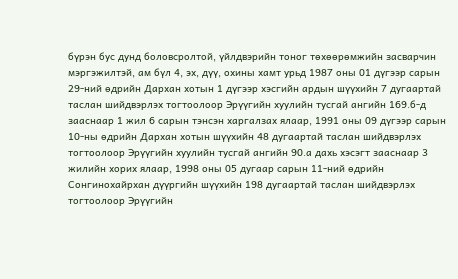бүрэн бус дунд боловсролтой, үйлдвэрийн тоног төхөөрөмжийн засварчин мэргэжилтэй, ам бүл 4, эх, дүү, охины хамт урьд 1987 оны 01 дүгээр сарын 29-ний өдрийн Дархан хотын 1 дүгээр хэсгийн ардын шүүхийн 7 дугаартай таслан шийдвэрлэх тогтоолоор Эрүүгийн хуулийн тусгай ангийн 169.б-д зааснаар 1 жил 6 сарын тэнсэн харгалзах ялаар, 1991 оны 09 дүгээр сарын 10-ны өдрийн Дархан хотын шүүхийн 48 дугаартай таслан шийдвэрлэх тогтоолоор Эрүүгийн хуулийн тусгай ангийн 90.а дахь хэсэгт зааснаар 3 жилийн хорих ялаар, 1998 оны 05 дугаар сарын 11-ний өдрийн Сонгинохайрхан дүүргийн шүүхийн 198 дугаартай таслан шийдвэрлэх тогтоолоор Эрүүгийн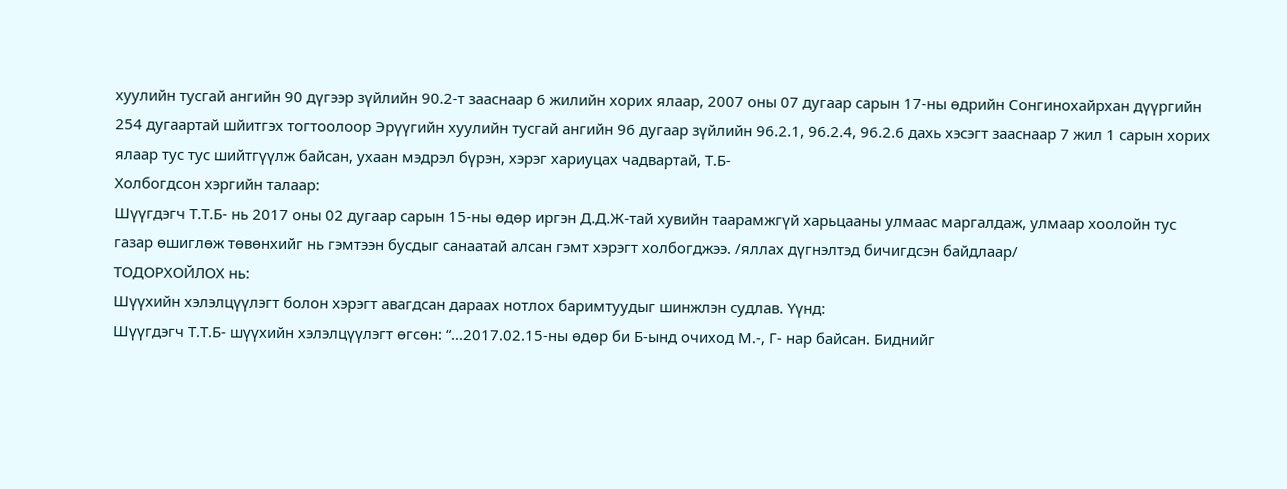хуулийн тусгай ангийн 90 дүгээр зүйлийн 90.2-т зааснаар 6 жилийн хорих ялаар, 2007 оны 07 дугаар сарын 17-ны өдрийн Сонгинохайрхан дүүргийн 254 дугаартай шйитгэх тогтоолоор Эрүүгийн хуулийн тусгай ангийн 96 дугаар зүйлийн 96.2.1, 96.2.4, 96.2.6 дахь хэсэгт зааснаар 7 жил 1 сарын хорих ялаар тус тус шийтгүүлж байсан, ухаан мэдрэл бүрэн, хэрэг хариуцах чадвартай, Т.Б-
Холбогдсон хэргийн талаар:
Шүүгдэгч Т.Т.Б- нь 2017 оны 02 дугаар сарын 15-ны өдөр иргэн Д.Д.Ж-тай хувийн таарамжгүй харьцааны улмаас маргалдаж, улмаар хоолойн тус газар өшиглөж төвөнхийг нь гэмтээн бусдыг санаатай алсан гэмт хэрэгт холбогджээ. /яллах дүгнэлтэд бичигдсэн байдлаар/
ТОДОРХОЙЛОХ нь:
Шүүхийн хэлэлцүүлэгт болон хэрэгт авагдсан дараах нотлох баримтуудыг шинжлэн судлав. Үүнд:
Шүүгдэгч Т.Т.Б- шүүхийн хэлэлцүүлэгт өгсөн: “...2017.02.15-ны өдөр би Б-ынд очиход М.-, Г- нар байсан. Биднийг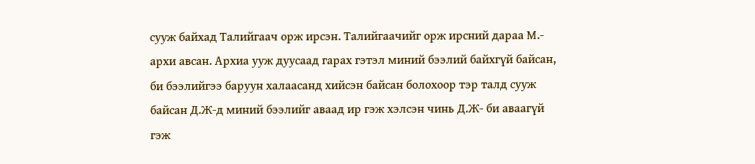сууж байхад Талийгаач орж ирсэн. Талийгаачийг орж ирсний дараа М.- архи авсан. Архиа ууж дуусаад гарах гэтэл миний бээлий байхгүй байсан, би бээлийгээ баруун халаасанд хийсэн байсан болохоор тэр талд сууж байсан Д.Ж-д миний бээлийг аваад ир гэж хэлсэн чинь Д.Ж- би аваагүй гэж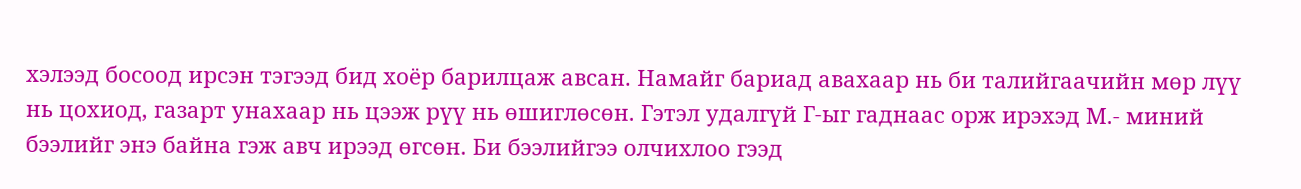хэлээд босоод ирсэн тэгээд бид хоёр барилцаж авсан. Намайг бариад авахаар нь би талийгаачийн мөр лүү нь цохиод, газарт унахаар нь цээж рүү нь өшиглөсөн. Гэтэл удалгүй Г-ыг гаднаас орж ирэхэд М.- миний бээлийг энэ байна гэж авч ирээд өгсөн. Би бээлийгээ олчихлоо гээд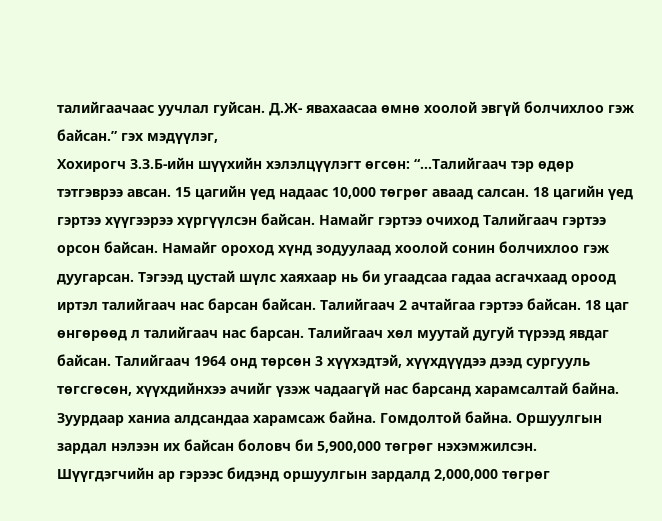талийгаачаас уучлал гуйсан. Д.Ж- явахаасаа өмнө хоолой эвгүй болчихлоо гэж байсан.” гэх мэдүүлэг,
Хохирогч З.З.Б-ийн шүүхийн хэлэлцүүлэгт өгсөн: “...Талийгаач тэр өдөр тэтгэврээ авсан. 15 цагийн үед надаас 10,000 төгрөг аваад салсан. 18 цагийн үед гэртээ хүүгээрээ хүргүүлсэн байсан. Намайг гэртээ очиход Талийгаач гэртээ орсон байсан. Намайг ороход хүнд зодуулаад хоолой сонин болчихлоо гэж дуугарсан. Тэгээд цустай шүлс хаяхаар нь би угаадсаа гадаа асгачхаад ороод иртэл талийгаач нас барсан байсан. Талийгаач 2 ачтайгаа гэртээ байсан. 18 цаг өнгөрөөд л талийгаач нас барсан. Талийгаач хөл муутай дугуй түрээд явдаг байсан. Талийгаач 1964 онд төрсөн 3 хүүхэдтэй, хүүхдүүдээ дээд сургууль төгсгөсөн, хүүхдийнхээ ачийг үзэж чадаагүй нас барсанд харамсалтай байна. Зуурдаар ханиа алдсандаа харамсаж байна. Гомдолтой байна. Оршуулгын зардал нэлээн их байсан боловч би 5,900,000 төгрөг нэхэмжилсэн. Шүүгдэгчийн ар гэрээс бидэнд оршуулгын зардалд 2,000,000 төгрөг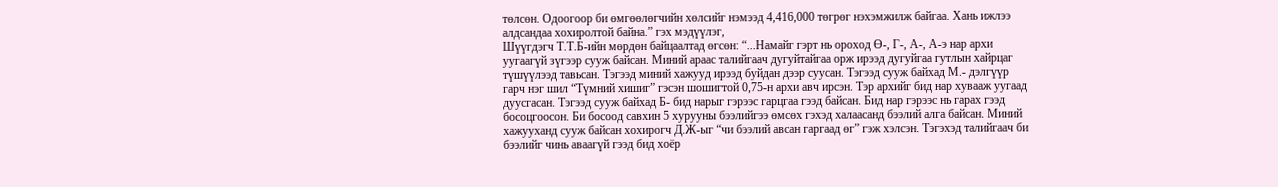төлсөн. Одоогоор би өмгөөлөгчийн хөлсийг нэмээд 4,416,000 төгрөг нэхэмжилж байгаа. Хань ижлээ алдсандаа хохиролтой байна.” гэх мэдүүлэг,
Шүүгдэгч Т.Т.Б-ийн мөрдөн байцаалтад өгсөн: “...Намайг гэрт нь ороход Ө-, Г-, А-, А-э нар архи уугаагүй зүгээр сууж байсан. Миний араас талийгаач дугуйтайгаа орж ирээд дугуйгаа гутлын хайрцаг түшүүлээд тавьсан. Тэгээд миний хажууд ирээд буйдан дээр суусан. Тэгээд сууж байхад М.- дэлгүүр гарч нэг шил “Түмний хишиг” гэсэн шошигтой 0,75-н архи авч ирсэн. Тэр архийг бид нар хувааж уугаад дуусгасан. Тэгээд сууж байхад Б- бид нарыг гэрээс гарцгаа гээд байсан. Бид нар гэрээс нь гарах гээд босоцгоосон. Би босоод савхин 5 хурууны бээлийгээ өмсөх гэхэд халаасанд бээлий алга байсан. Миний хажууханд сууж байсан хохирогч Д.Ж-ыг “чи бээлий авсан гаргаад өг” гэж хэлсэн. Тэгэхэд талийгаач би бээлийг чинь аваагүй гээд бид хоёр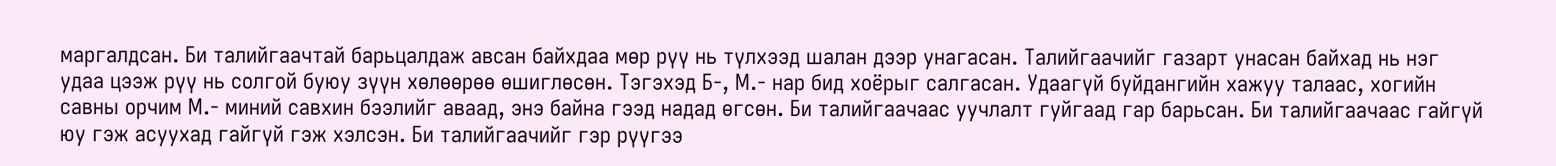маргалдсан. Би талийгаачтай барьцалдаж авсан байхдаа мөр рүү нь түлхээд шалан дээр унагасан. Талийгаачийг газарт унасан байхад нь нэг удаа цээж рүү нь солгой буюу зүүн хөлөөрөө өшиглөсөн. Тэгэхэд Б-, М.- нар бид хоёрыг салгасан. Удаагүй буйдангийн хажуу талаас, хогийн савны орчим М.- миний савхин бээлийг аваад, энэ байна гээд надад өгсөн. Би талийгаачаас уучлалт гуйгаад гар барьсан. Би талийгаачаас гайгүй юу гэж асуухад гайгүй гэж хэлсэн. Би талийгаачийг гэр рүүгээ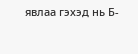явлаа гэхэд нь Б-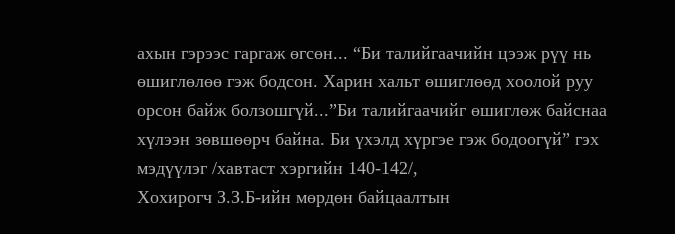ахын гэрээс гаргаж өгсөн... “Би талийгаачийн цээж рүү нь өшиглөлөө гэж бодсон. Харин хальт өшиглөөд хоолой руу орсон байж болзошгүй...”Би талийгаачийг өшиглөж байснаа хүлээн зөвшөөрч байна. Би үхэлд хүргэе гэж бодоогүй” гэх мэдүүлэг /хавтаст хэргийн 140-142/,
Хохирогч З.З.Б-ийн мөрдөн байцаалтын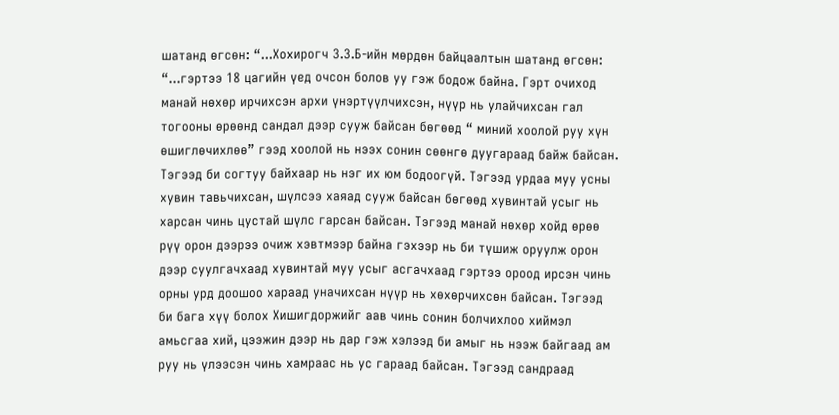шатанд өгсөн: “...Хохирогч З.З.Б-ийн мөрдөн байцаалтын шатанд өгсөн: “...гэртээ 18 цагийн үед очсон болов уу гэж бодож байна. Гэрт очиход манай нөхөр ирчихсэн архи үнэртүүлчихсэн, нүүр нь улайчихсан гал тогооны өрөөнд сандал дээр сууж байсан бөгөөд “ миний хоолой руу хүн өшиглөчихлөө” гээд хоолой нь нээх сонин сөөнгө дуугараад байж байсан. Тэгээд би согтуу байхаар нь нэг их юм бодоогүй. Тэгээд урдаа муу усны хувин тавьчихсан, шүлсээ хаяад сууж байсан бөгөөд хувинтай усыг нь харсан чинь цустай шүлс гарсан байсан. Тэгээд манай нөхөр хойд өрөө рүү орон дээрээ очиж хэвтмээр байна гэхээр нь би түшиж оруулж орон дээр суулгачхаад хувинтай муу усыг асгачхаад гэртээ ороод ирсэн чинь орны урд доошоо хараад уначихсан нүүр нь хөхөрчихсөн байсан. Тэгээд би бага хүү болох Хишигдоржийг аав чинь сонин болчихлоо хиймэл амьсгаа хий, цээжин дээр нь дар гэж хэлээд би амыг нь нээж байгаад ам руу нь үлээсэн чинь хамраас нь ус гараад байсан. Тэгээд сандраад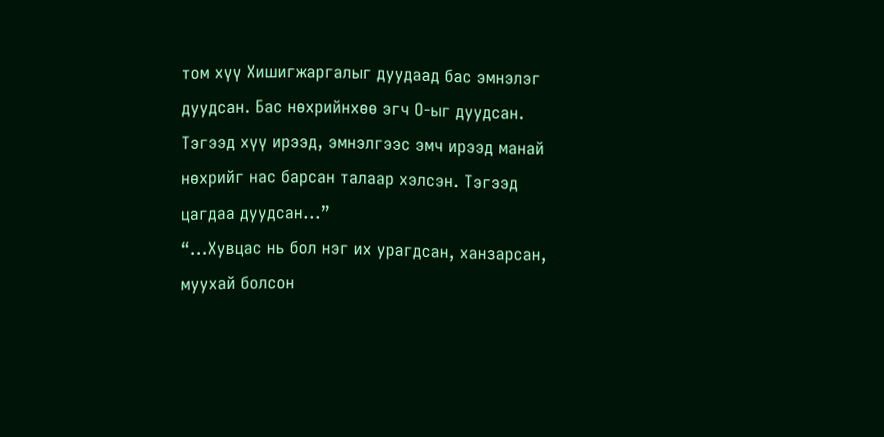том хүү Хишигжаргалыг дуудаад бас эмнэлэг дуудсан. Бас нөхрийнхөө эгч О-ыг дуудсан. Тэгээд хүү ирээд, эмнэлгээс эмч ирээд манай нөхрийг нас барсан талаар хэлсэн. Тэгээд цагдаа дуудсан...”
“...Хувцас нь бол нэг их урагдсан, ханзарсан, муухай болсон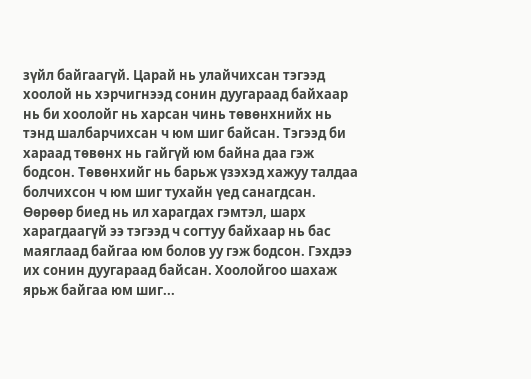зүйл байгаагүй. Царай нь улайчихсан тэгээд хоолой нь хэрчигнээд сонин дуугараад байхаар нь би хоолойг нь харсан чинь төвөнхнийх нь тэнд шалбарчихсан ч юм шиг байсан. Тэгээд би хараад төвөнх нь гайгүй юм байна даа гэж бодсон. Төвөнхийг нь барьж үзэхэд хажуу талдаа болчихсон ч юм шиг тухайн үед санагдсан. Өөрөөр биед нь ил харагдах гэмтэл, шарх харагдаагүй ээ тэгээд ч согтуу байхаар нь бас маяглаад байгаа юм болов уу гэж бодсон. Гэхдээ их сонин дуугараад байсан. Хоолойгоо шахаж ярьж байгаа юм шиг...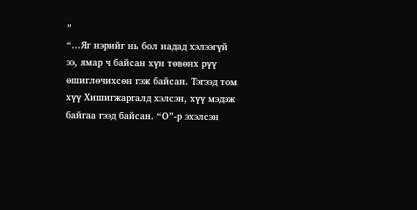”
“...Яг нэрийг нь бол надад хэлээгүй ээ, ямар ч байсан хүн төвөнх рүү өшиглөчихсөн гэж байсан. Тэгээд том хүү Хишигжаргалд хэлсэн, хүү мэдэж байгаа гээд байсан. “О”-р эхэлсэн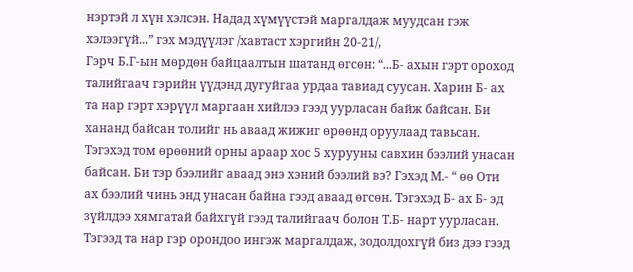нэртэй л хүн хэлсэн. Надад хүмүүстэй маргалдаж муудсан гэж хэлээгүй...” гэх мэдүүлэг /хавтаст хэргийн 20-21/,
Гэрч Б.Г-ын мөрдөн байцаалтын шатанд өгсөн: “...Б- ахын гэрт ороход талийгаач гэрийн үүдэнд дугуйгаа урдаа тавиад суусан. Харин Б- ах та нар гэрт хэрүүл маргаан хийлээ гээд уурласан байж байсан. Би хананд байсан толийг нь аваад жижиг өрөөнд оруулаад тавьсан. Тэгэхэд том өрөөний орны араар хос 5 хурууны савхин бээлий унасан байсан. Би тэр бээлийг аваад энэ хэний бээлий вэ? Гэхэд М.- “ өө Оти ах бээлий чинь энд унасан байна гээд аваад өгсөн. Тэгэхэд Б- ах Б- эд зүйлдээ хямгатай байхгүй гээд талийгаач болон Т.Б- нарт уурласан. Тэгээд та нар гэр орондоо ингэж маргалдаж, зодолдохгүй биз дээ гээд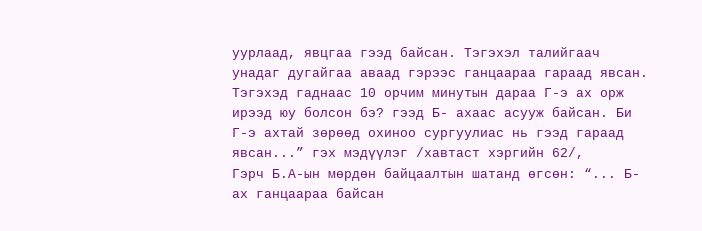уурлаад, явцгаа гээд байсан. Тэгэхэл талийгаач унадаг дугайгаа аваад гэрээс ганцаараа гараад явсан. Тэгэхэд гаднаас 10 орчим минутын дараа Г-э ах орж ирээд юу болсон бэ? гээд Б- ахаас асууж байсан. Би Г-э ахтай зөрөөд охиноо сургуулиас нь гээд гараад явсан...” гэх мэдүүлэг /хавтаст хэргийн 62/,
Гэрч Б.А-ын мөрдөн байцаалтын шатанд өгсөн: “... Б- ах ганцаараа байсан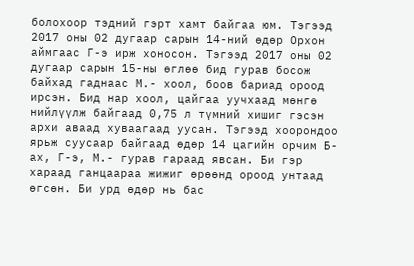болохоор тэдний гэрт хамт байгаа юм. Тэгээд 2017 оны 02 дугаар сарын 14-ний өдөр Орхон аймгаас Г-э ирж хоносон. Тэгээд 2017 оны 02 дугаар сарын 15-ны өглөө бид гурав босож байхад гаднаас М.- хоол, боов бариад ороод ирсэн. Бид нар хоол, цайгаа уучхаад мөнгө нийлүүлж байгаад 0,75 л түмний хишиг гэсэн архи аваад хуваагаад уусан. Тэгээд хоорондоо ярьж суусаар байгаад өдөр 14 цагийн орчим Б- ах, Г-э, М.- гурав гараад явсан. Би гэр хараад ганцаараа жижиг өрөөнд ороод унтаад өгсөн. Би урд өдөр нь бас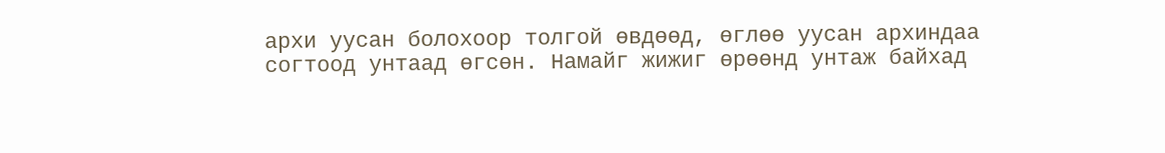архи уусан болохоор толгой өвдөөд, өглөө уусан архиндаа согтоод унтаад өгсөн. Намайг жижиг өрөөнд унтаж байхад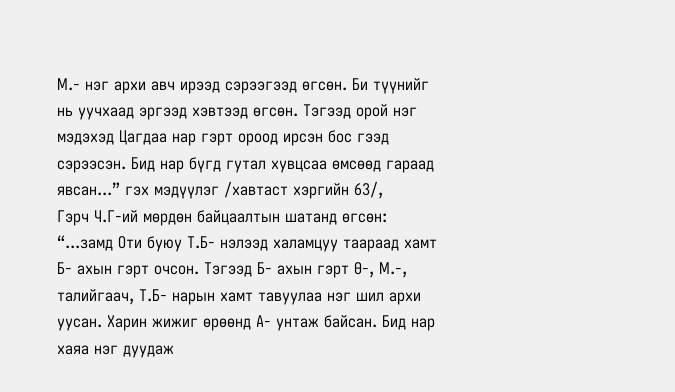М.- нэг архи авч ирээд сэрээгээд өгсөн. Би түүнийг нь уучхаад эргээд хэвтээд өгсөн. Тэгээд орой нэг мэдэхэд Цагдаа нар гэрт ороод ирсэн бос гээд сэрээсэн. Бид нар бүгд гутал хувцсаа өмсөөд гараад явсан...” гэх мэдүүлэг /хавтаст хэргийн 63/,
Гэрч Ч.Г-ий мөрдөн байцаалтын шатанд өгсөн: “...замд Оти буюу Т.Б- нэлээд халамцуу таараад хамт Б- ахын гэрт очсон. Тэгээд Б- ахын гэрт Ө-, М.-, талийгаач, Т.Б- нарын хамт тавуулаа нэг шил архи уусан. Харин жижиг өрөөнд А- унтаж байсан. Бид нар хаяа нэг дуудаж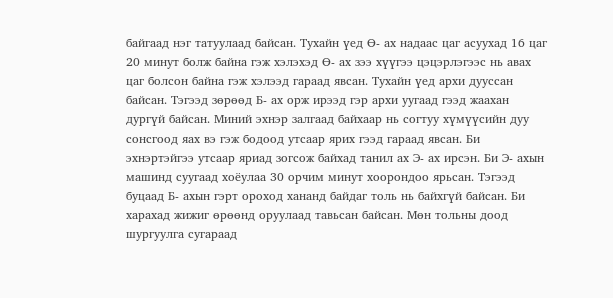байгаад нэг татуулаад байсан. Тухайн үед Ө- ах надаас цаг асуухад 16 цаг 20 минут болж байна гэж хэлэхэд Ө- ах зээ хүүгээ цэцэрлэгээс нь авах цаг болсон байна гэж хэлээд гараад явсан. Тухайн үед архи дууссан байсан. Тэгээд зөрөөд Б- ах орж ирээд гэр архи уугаад гээд жаахан дургүй байсан. Миний эхнэр залгаад байхаар нь согтуу хүмүүсийн дуу сонсгоод яах вэ гэж бодоод утсаар ярих гээд гараад явсан. Би эхнэртэйгээ утсаар яриад зогсож байхад танил ах Э- ах ирсэн. Би Э- ахын машинд суугаад хоёулаа 30 орчим минут хоорондоо ярьсан. Тэгээд буцаад Б- ахын гэрт ороход хананд байдаг толь нь байхгүй байсан. Би харахад жижиг өрөөнд оруулаад тавьсан байсан. Мөн тольны доод шургуулга сугараад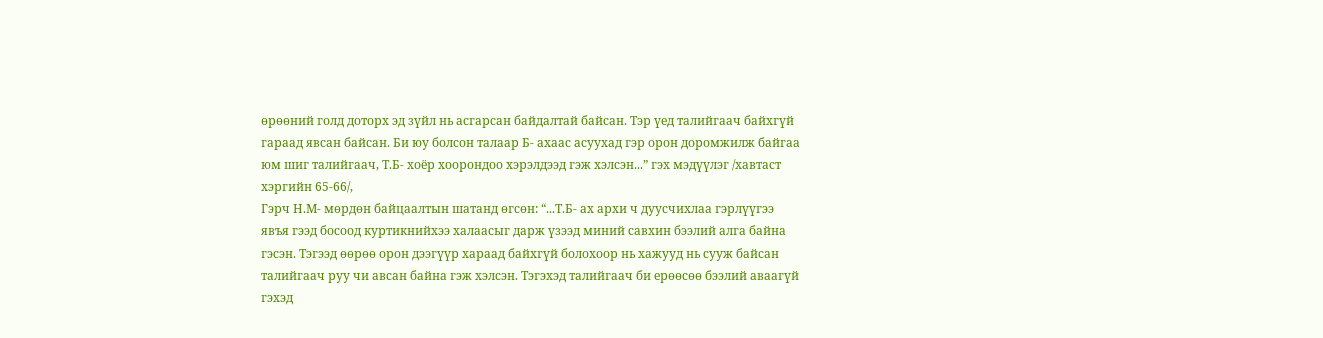өрөөний голд доторх эд зүйл нь асгарсан байдалтай байсан. Тэр үед талийгаач байхгүй гараад явсан байсан. Би юу болсон талаар Б- ахаас асуухад гэр орон доромжилж байгаа юм шиг талийгаач, Т.Б- хоёр хоорондоо хэрэлдээд гэж хэлсэн...” гэх мэдүүлэг /хавтаст хэргийн 65-66/,
Гэрч Н.М- мөрдөн байцаалтын шатанд өгсөн: “...Т.Б- ах архи ч дуусчихлаа гэрлүүгээ явъя гээд босоод куртикнийхээ халаасыг дарж үзээд миний савхин бээлий алга байна гэсэн. Тэгээд өөрөө орон дээгүүр хараад байхгүй болохоор нь хажууд нь сууж байсан талийгаач руу чи авсан байна гэж хэлсэн. Тэгэхэд талийгаач би ерөөсөө бээлий аваагүй гэхэд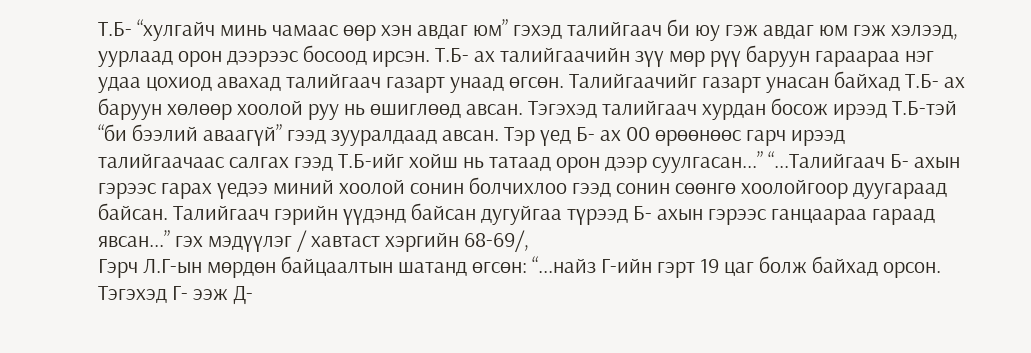Т.Б- “хулгайч минь чамаас өөр хэн авдаг юм” гэхэд талийгаач би юу гэж авдаг юм гэж хэлээд, уурлаад орон дээрээс босоод ирсэн. Т.Б- ах талийгаачийн зүү мөр рүү баруун гараараа нэг удаа цохиод авахад талийгаач газарт унаад өгсөн. Талийгаачийг газарт унасан байхад Т.Б- ах баруун хөлөөр хоолой руу нь өшиглөөд авсан. Тэгэхэд талийгаач хурдан босож ирээд Т.Б-тэй “би бээлий аваагүй” гээд зууралдаад авсан. Тэр үед Б- ах 00 өрөөнөөс гарч ирээд талийгаачаас салгах гээд Т.Б-ийг хойш нь татаад орон дээр суулгасан...” “...Талийгаач Б- ахын гэрээс гарах үедээ миний хоолой сонин болчихлоо гээд сонин сөөнгө хоолойгоор дуугараад байсан. Талийгаач гэрийн үүдэнд байсан дугуйгаа түрээд Б- ахын гэрээс ганцаараа гараад явсан...” гэх мэдүүлэг / хавтаст хэргийн 68-69/,
Гэрч Л.Г-ын мөрдөн байцаалтын шатанд өгсөн: “...найз Г-ийн гэрт 19 цаг болж байхад орсон. Тэгэхэд Г- ээж Д-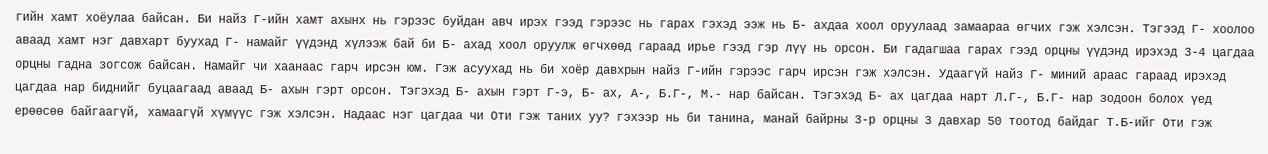гийн хамт хоёулаа байсан. Би найз Г-ийн хамт ахынх нь гэрээс буйдан авч ирэх гээд гэрээс нь гарах гэхэд ээж нь Б- ахдаа хоол оруулаад замаараа өгчих гэж хэлсэн. Тэгээд Г- хоолоо аваад хамт нэг давхарт буухад Г- намайг үүдэнд хүлээж бай би Б- ахад хоол оруулж өгчхөөд гараад ирье гээд гэр лүү нь орсон. Би гадагшаа гарах гээд орцны үүдэнд ирэхэд 3-4 цагдаа орцны гадна зогсож байсан. Намайг чи хаанаас гарч ирсэн юм. Гэж асуухад нь би хоёр давхрын найз Г-ийн гэрээс гарч ирсэн гэж хэлсэн. Удаагүй найз Г- миний араас гараад ирэхэд цагдаа нар биднийг буцаагаад аваад Б- ахын гэрт орсон. Тэгэхэд Б- ахын гэрт Г-э, Б- ах, А-, Б.Г-, М.- нар байсан. Тэгэхэд Б- ах цагдаа нарт Л.Г-, Б.Г- нар зодоон болох үед ерөөсөө байгаагүй, хамаагүй хүмүүс гэж хэлсэн. Надаас нэг цагдаа чи Оти гэж таних уу? гэхээр нь би танина, манай байрны 3-р орцны 3 давхар 50 тоотод байдаг Т.Б-ийг Оти гэж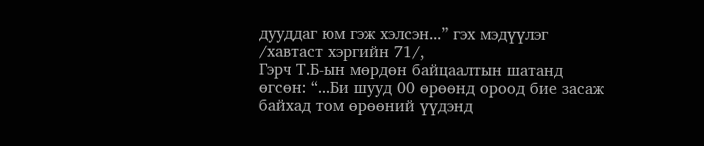дууддаг юм гэж хэлсэн...” гэх мэдүүлэг /хавтаст хэргийн 71/,
Гэрч Т.Б-ын мөрдөн байцаалтын шатанд өгсөн: “...Би шууд 00 өрөөнд ороод бие засаж байхад том өрөөний үүдэнд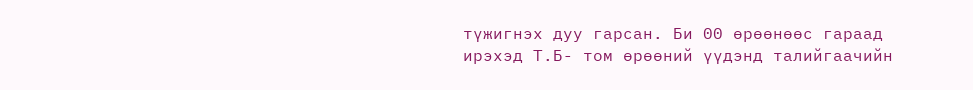түжигнэх дуу гарсан. Би 00 өрөөнөөс гараад ирэхэд Т.Б- том өрөөний үүдэнд талийгаачийн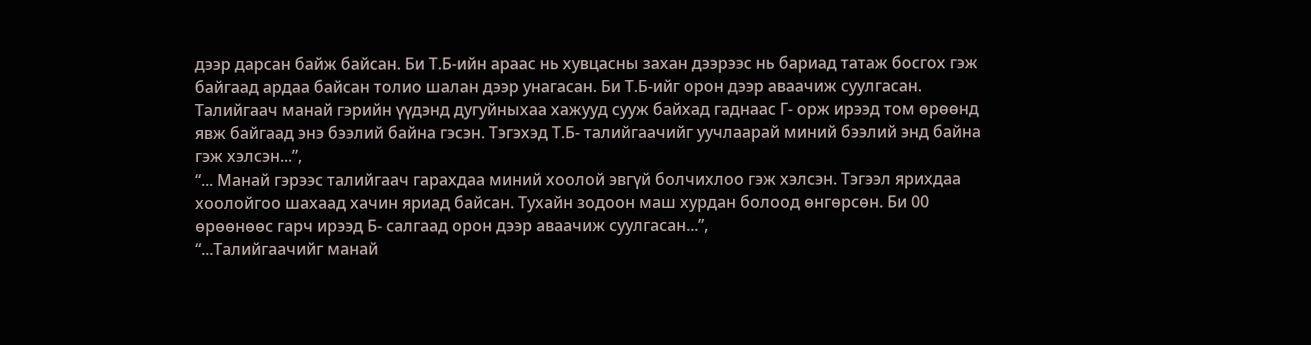дээр дарсан байж байсан. Би Т.Б-ийн араас нь хувцасны захан дээрээс нь бариад татаж босгох гэж байгаад ардаа байсан толио шалан дээр унагасан. Би Т.Б-ийг орон дээр аваачиж суулгасан. Талийгаач манай гэрийн үүдэнд дугуйныхаа хажууд сууж байхад гаднаас Г- орж ирээд том өрөөнд явж байгаад энэ бээлий байна гэсэн. Тэгэхэд Т.Б- талийгаачийг уучлаарай миний бээлий энд байна гэж хэлсэн...”,
“... Манай гэрээс талийгаач гарахдаа миний хоолой эвгүй болчихлоо гэж хэлсэн. Тэгээл ярихдаа хоолойгоо шахаад хачин яриад байсан. Тухайн зодоон маш хурдан болоод өнгөрсөн. Би 00 өрөөнөөс гарч ирээд Б- салгаад орон дээр аваачиж суулгасан...”,
“...Талийгаачийг манай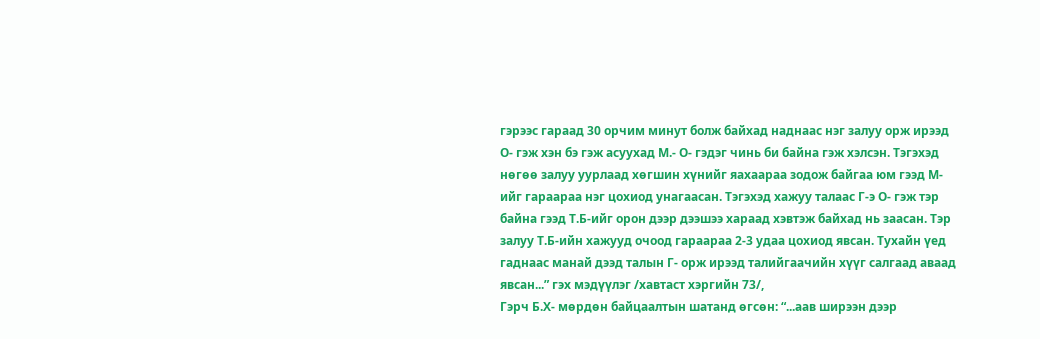гэрээс гараад 30 орчим минут болж байхад наднаас нэг залуу орж ирээд О- гэж хэн бэ гэж асуухад М.- О- гэдэг чинь би байна гэж хэлсэн. Тэгэхэд нөгөө залуу уурлаад хөгшин хүнийг яахаараа зодож байгаа юм гээд М-ийг гараараа нэг цохиод унагаасан. Тэгэхэд хажуу талаас Г-э О- гэж тэр байна гээд Т.Б-ийг орон дээр дээшээ хараад хэвтэж байхад нь заасан. Тэр залуу Т.Б-ийн хажууд очоод гараараа 2-3 удаа цохиод явсан. Тухайн үед гаднаас манай дээд талын Г- орж ирээд талийгаачийн хүүг салгаад аваад явсан...” гэх мэдүүлэг /хавтаст хэргийн 73/,
Гэрч Б.Х- мөрдөн байцаалтын шатанд өгсөн: “...аав ширээн дээр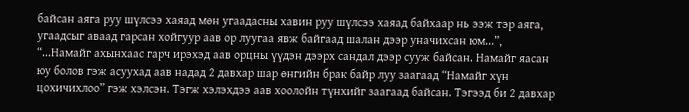байсан аяга руу шүлсээ хаяад мөн угаадасны хавин руу шүлсээ хаяад байхаар нь ээж тэр аяга, угаадсыг аваад гарсан хойгуур аав ор луугаа явж байгаад шалан дээр уначихсан юм...”,
“...Намайг ахынхаас гарч ирэхэд аав орцны үүдэн дээрх сандал дээр сууж байсан. Намайг яасан юу болов гэж асуухад аав надад 2 давхар шар өнгийн брак байр луу заагаад “Намайг хүн цохичихлоо” гэж хэлсэн. Тэгж хэлэхдээ аав хоолойн түнхийг заагаад байсан. Тэгээд би 2 давхар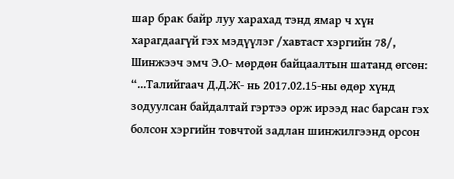шар брак байр луу харахад тэнд ямар ч хүн харагдаагүй гэх мэдүүлэг /хавтаст хэргийн 78/,
Шинжээч эмч Э.О- мөрдөн байцаалтын шатанд өгсөн: “...Талийгаач Д.Д.Ж- нь 2017.02.15-ны өдөр хүнд зодуулсан байдалтай гэртээ орж ирээд нас барсан гэх болсон хэргийн товчтой задлан шинжилгээнд орсон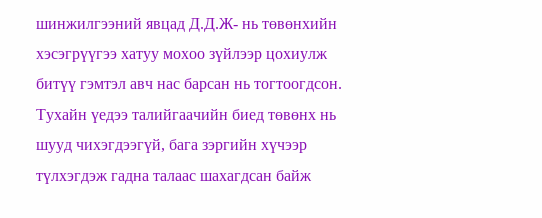шинжилгээний явцад Д.Д.Ж- нь төвөнхийн хэсэгрүүгээ хатуу мохоо зүйлээр цохиулж битүү гэмтэл авч нас барсан нь тогтоогдсон. Тухайн үедээ талийгаачийн биед төвөнх нь шууд чихэгдээгүй, бага зэргийн хүчээр түлхэгдэж гадна талаас шахагдсан байж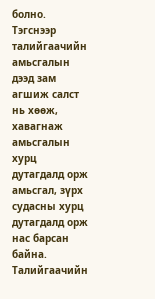болно. Тэгснээр талийгаачийн амьсгалын дээд зам агшиж салст нь хөөж, хавагнаж амьсгалын хурц дутагдалд орж амьсгал, зүрх судасны хурц дутагдалд орж нас барсан байна. Талийгаачийн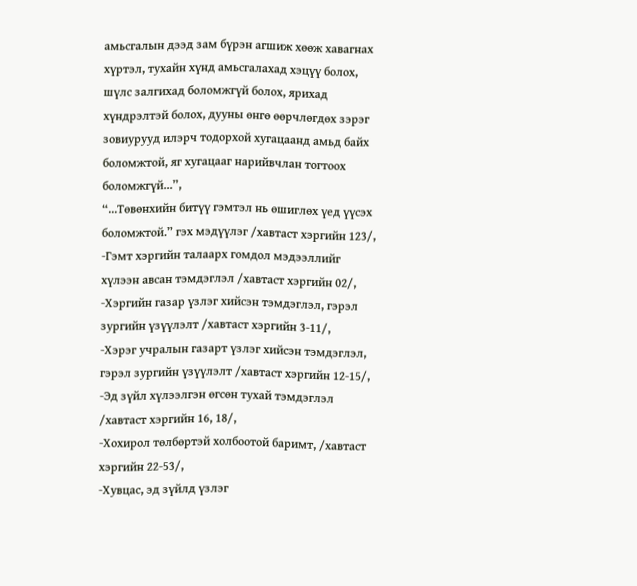амьсгалын дээд зам бүрэн агшиж хөөж хавагнах хүртэл, тухайн хүнд амьсгалахад хэцүү болох, шүлс залгихад боломжгүй болох, ярихад хүндрэлтэй болох, дууны өнгө өөрчлөгдөх зэрэг зовиурууд илэрч тодорхой хугацаанд амьд байх боломжтой, яг хугацааг нарийвчлан тогтоох боломжгүй...”,
“...Төвөнхийн битүү гэмтэл нь өшиглөх үед үүсэх боломжтой.” гэх мэдүүлэг /хавтаст хэргийн 123/,
-Гэмт хэргийн талаарх гомдол мэдээллийг хүлээн авсан тэмдэглэл /хавтаст хэргийн 02/,
-Хэргийн газар үзлэг хийсэн тэмдэглэл, гэрэл зургийн үзүүлэлт /хавтаст хэргийн 3-11/,
-Хэрэг учралын газарт үзлэг хийсэн тэмдэглэл, гэрэл зургийн үзүүлэлт /хавтаст хэргийн 12-15/,
-Эд зүйл хүлээлгэн өгсөн тухай тэмдэглэл /хавтаст хэргийн 16, 18/,
-Хохирол төлбөртэй холбоотой баримт, /хавтаст хэргийн 22-53/,
-Хувцас, эд зүйлд үзлэг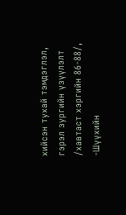хийсэн тухай тэмдэглэл, гэрэл зургийн үзүүлэлт /хавтаст хэргийн 86-88/,
-Шүүхийн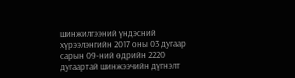шинжилгээний үндэсний хүрээлэнгийн 2017 оны 03 дугаар сарын 09-ний өдрийн 2220 дугаартай шинжээчийн дүгнэлт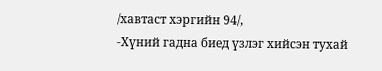/хавтаст хэргийн 94/,
-Хүний гадна биед үзлэг хийсэн тухай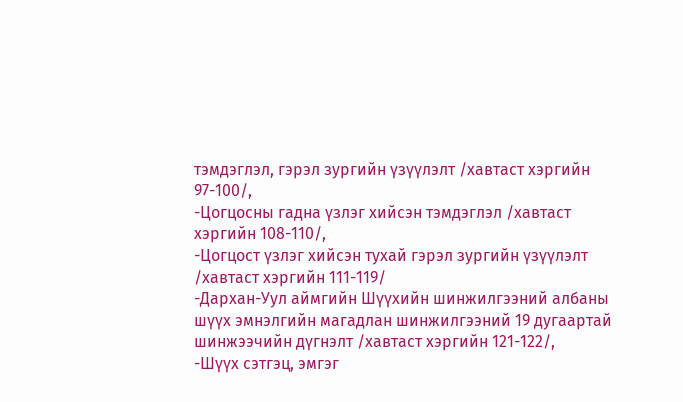тэмдэглэл, гэрэл зургийн үзүүлэлт /хавтаст хэргийн 97-100/,
-Цогцосны гадна үзлэг хийсэн тэмдэглэл /хавтаст хэргийн 108-110/,
-Цогцост үзлэг хийсэн тухай гэрэл зургийн үзүүлэлт /хавтаст хэргийн 111-119/
-Дархан-Уул аймгийн Шүүхийн шинжилгээний албаны шүүх эмнэлгийн магадлан шинжилгээний 19 дугаартай шинжээчийн дүгнэлт /хавтаст хэргийн 121-122/,
-Шүүх сэтгэц, эмгэг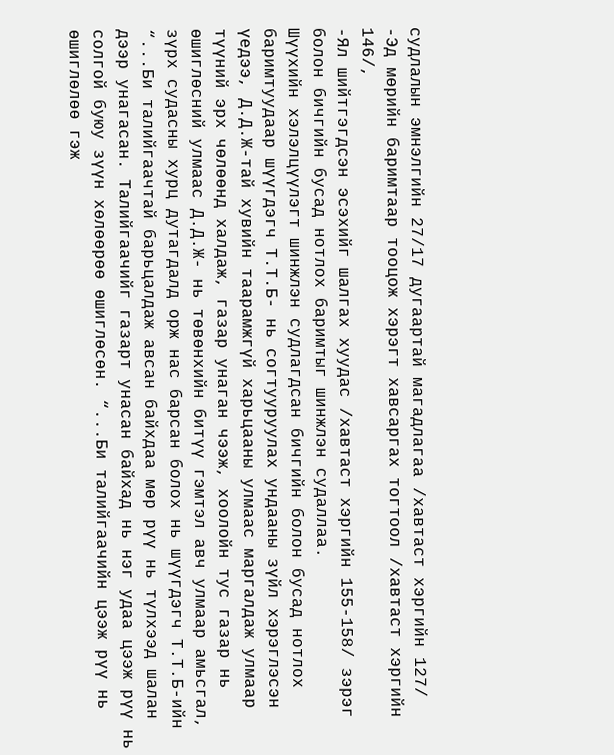судлалын эмнэлгийн 27/17 дугаартай магадлагаа /хавтаст хэргийн 127/
-Эд мөрийн баримтаар тооцож хэрэгт хавсаргах тогтоол /хавтаст хэргийн 146/,
-Ял шийтгэгдсэн эсэхийг шалгах хуудас /хавтаст хэргийн 155-158/ зэрэг болон бичгийн бусад нотлох баримтыг шинжлэн судаллаа.
Шүүхийн хэлэлцүүлэгт шинжлэн судлагдсан бичгийн болон бусад нотлох баримтуудаар шүүгдэгч Т.Т.Б- нь согтууруулах ундааны зүйл хэрэглэсэн үедээ, Д.Д.Ж-тай хувийн таарамжгүй харьцааны улмаас маргалдаж улмаар түүний эрх чөлөөнд халдаж, газар унаган чээж, хоолойн тус газар нь өшиглөсний улмаас Д.Д.Ж- нь төвөнхийн битүү гэмтэл авч улмаар амьсгал, зүрх судасны хурц дутагдалд орж нас барсан болох нь шүүгдэгч Т.Т.Б-ийн “...Би талийгаачтай барьцалдаж авсан байхдаа мөр рүү нь түлхээд шалан дээр унагасан. Талийгаачийг газарт унасан байхад нь нэг удаа цээж рүү нь солгой буюу зүүн хөлөөрөө өшиглөсөн. “...Би талийгаачийн цээж рүү нь өшиглөлөө гэж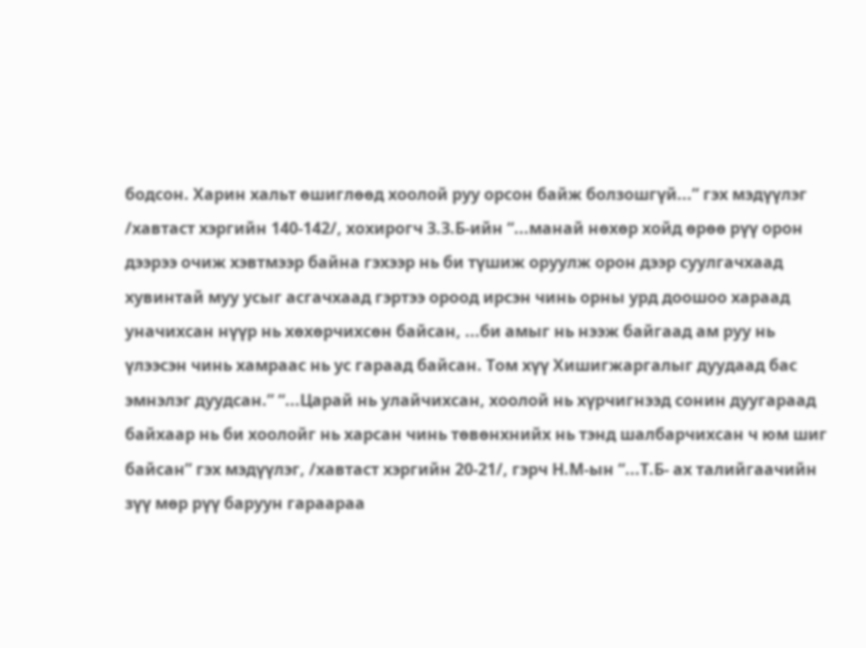бодсон. Харин хальт өшиглөөд хоолой руу орсон байж болзошгүй...” гэх мэдүүлэг /хавтаст хэргийн 140-142/, хохирогч З.З.Б-ийн “...манай нөхөр хойд өрөө рүү орон дээрээ очиж хэвтмээр байна гэхээр нь би түшиж оруулж орон дээр суулгачхаад хувинтай муу усыг асгачхаад гэртээ ороод ирсэн чинь орны урд доошоо хараад уначихсан нүүр нь хөхөрчихсөн байсан, ...би амыг нь нээж байгаад ам руу нь үлээсэн чинь хамраас нь ус гараад байсан. Том хүү Хишигжаргалыг дуудаад бас эмнэлэг дуудсан.” “...Царай нь улайчихсан, хоолой нь хүрчигнээд сонин дуугараад байхаар нь би хоолойг нь харсан чинь төвөнхнийх нь тэнд шалбарчихсан ч юм шиг байсан” гэх мэдүүлэг, /хавтаст хэргийн 20-21/, гэрч Н.М-ын “...Т.Б- ах талийгаачийн зүү мөр рүү баруун гараараа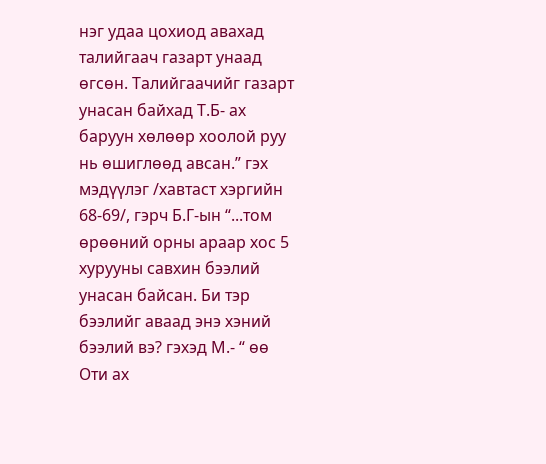нэг удаа цохиод авахад талийгаач газарт унаад өгсөн. Талийгаачийг газарт унасан байхад Т.Б- ах баруун хөлөөр хоолой руу нь өшиглөөд авсан.” гэх мэдүүлэг /хавтаст хэргийн 68-69/, гэрч Б.Г-ын “...том өрөөний орны араар хос 5 хурууны савхин бээлий унасан байсан. Би тэр бээлийг аваад энэ хэний бээлий вэ? гэхэд М.- “ өө Оти ах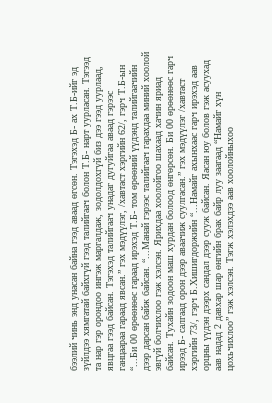бээлий чинь энд унасан байна гээд аваад өгсөн. Тэгэхэд Б- ах Т.Б-ийг эд зүйлдээ хямгатай байхгүй гээд талийгаач болон Т.Б- нарт уурласан. Тэгээд та нар гэр орондоо ингэж маргалдаж, зодолдохгүй биз дээ гээд уурлаад, явцгаа гээд байсан. Тэгэхэд талийгаач унадаг дугуйгаа аваад гэрээс ганцаараа гараад явсан.” гэх мэдүүлэг, /хавтаст хэргийн 62/, гэрч Т.Б-ын “...Би 00 өрөөнөөс гараад ирэхэд Т.Б- том өрөөний үүдэнд талийгаачийн дээр дарсан байж байсан. “...Манай гэрээс талийгаач гарахдаа миний хоолой эвгүй болчихлоо гэж хэлсэн. Ярихдаа хоолойгоо шахаад хачин яриад байсан. Тухайн зодоон маш хурдан болоод өнгөрсөн. Би 00 өрөөнөөс гарч ирээд Б- салгаад орон дээр аваачиж суулгасан.” гэх мэдүүлэг /хавтаст хэргийн 73/, гэрч Б.Хишигдоржийн “...Намайг ахынхаас гарч ирэхэд аав орцны үүдэн дээрх сандал дээр сууж байсан. Яасан юу болов гэж асуухад аав надад 2 давхар шар өнгийн брак байр луу заагаад “Намайг хүн цохьчихлоо” гэж хэлсэн. Тэгж хэлэхдээ аав хоолойныхоо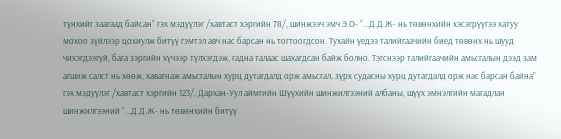түнхийг заагаад байсан” гэх мэдүүлэг /хавтаст хэргийн 78/, шинжээч эмч Э.О- “...Д.Д.Ж- нь төвөнхийн хэсэгрүүгээ хатуу мохоо зүйлээр цохиулж битүү гэмтэл авч нас барсан нь тогтоогдсон. Тухайн үедээ талийгаачийн биед төвөнх нь шууд чихэгдээгүй, бага зэргийн хүчээр түлхэгдэж, гадна талаас шахагдсан байж болно. Тэгснээр талийгаачийн амьсгалын дээд зам агшиж салст нь хөөж, хавагнаж амьсгалын хурц дутагдалд орж амьсгал, зүрх судасны хурц дутагдалд орж нас барсан байна” гэх мэдүүлэг /хавтаст хэргийн 123/, Дархан-Уул аймгийн Шүүхийн шинжилгээний албаны, шүүх эмнэлгийн магадлан шинжилгээний “...Д.Д.Ж- нь төвөнхийн битүү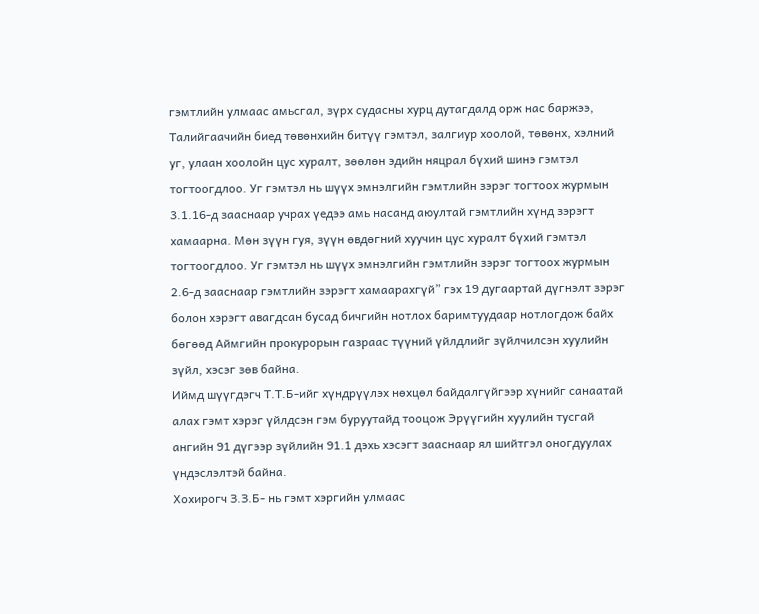гэмтлийн улмаас амьсгал, зүрх судасны хурц дутагдалд орж нас баржээ, Талийгаачийн биед төвөнхийн битүү гэмтэл, залгиур хоолой, төвөнх, хэлний уг, улаан хоолойн цус хуралт, зөөлөн эдийн няцрал бүхий шинэ гэмтэл тогтоогдлоо. Уг гэмтэл нь шүүх эмнэлгийн гэмтлийн зэрэг тогтоох журмын 3.1.16-д зааснаар учрах үедээ амь насанд аюултай гэмтлийн хүнд зэрэгт хамаарна. Мөн зүүн гуя, зүүн өвдөгний хуучин цус хуралт бүхий гэмтэл тогтоогдлоо. Уг гэмтэл нь шүүх эмнэлгийн гэмтлийн зэрэг тогтоох журмын 2.6-д зааснаар гэмтлийн зэрэгт хамаарахгүй” гэх 19 дугаартай дүгнэлт зэрэг болон хэрэгт авагдсан бусад бичгийн нотлох баримтуудаар нотлогдож байх бөгөөд Аймгийн прокурорын газраас түүний үйлдлийг зүйлчилсэн хуулийн зүйл, хэсэг зөв байна.
Иймд шүүгдэгч Т.Т.Б-ийг хүндрүүлэх нөхцөл байдалгүйгээр хүнийг санаатай алах гэмт хэрэг үйлдсэн гэм буруутайд тооцож Эрүүгийн хуулийн тусгай ангийн 91 дүгээр зүйлийн 91.1 дэхь хэсэгт зааснаар ял шийтгэл оногдуулах үндэслэлтэй байна.
Хохирогч З.З.Б- нь гэмт хэргийн улмаас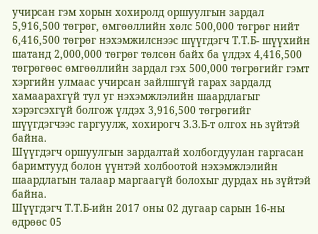учирсан гэм хорын хохиролд оршуулгын зардал 5,916,500 төгрөг, өмгөөллийн хөлс 500,000 төгрөг нийт 6,416,500 төгрөг нэхэмжилснээс шүүгдэгч Т.Т.Б- шүүхийн шатанд 2,000,000 төгрөг төлсөн байх ба үлдэх 4,416,500 төгрөгөөс өмгөөллийн зардал гэх 500,000 төгрөгийг гэмт хэргийн улмаас учирсан зайлшгүй гарах зардалд хамаарахгүй тул уг нэхэмжлэлийн шаардлагыг хэрэгсэхгүй болгож үлдэх 3,916,500 төгрөгийг шүүгдэгчээс гаргуулж, хохирогч З.З.Б-т олгох нь зүйтэй байна.
Шүүгдэгч оршуулгын зардалтай холбогдуулан гаргасан баримтууд болон үүнтэй холбоотой нэхэмжлэлийн шаардлагын талаар маргаагүй болохыг дурдах нь зүйтэй байна.
Шүүгдэгч Т.Т.Б-ийн 2017 оны 02 дугаар сарын 16-ны өдрөөс 05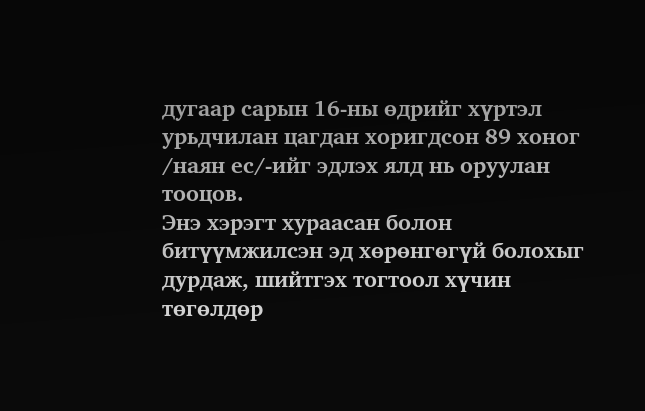дугаар сарын 16-ны өдрийг хүртэл урьдчилан цагдан хоригдсон 89 хоног /наян ес/-ийг эдлэх ялд нь оруулан тооцов.
Энэ хэрэгт хураасан болон битүүмжилсэн эд хөрөнгөгүй болохыг дурдаж, шийтгэх тогтоол хүчин төгөлдөр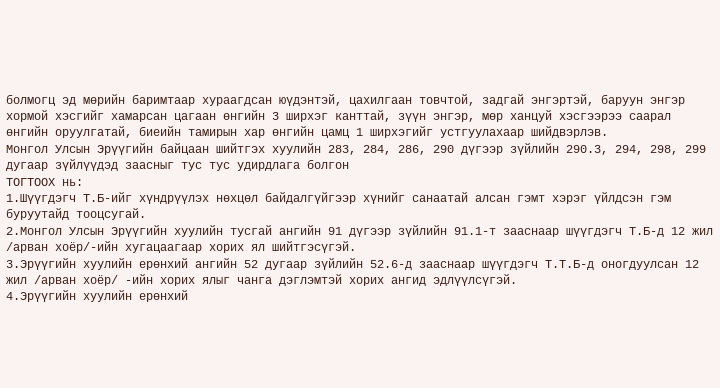болмогц эд мөрийн баримтаар хураагдсан юүдэнтэй, цахилгаан товчтой, задгай энгэртэй, баруун энгэр хормой хэсгийг хамарсан цагаан өнгийн 3 ширхэг канттай, зүүн энгэр, мөр ханцуй хэсгээрээ саарал өнгийн оруулгатай, биеийн тамирын хар өнгийн цамц 1 ширхэгийг устгуулахаар шийдвэрлэв.
Монгол Улсын Эрүүгийн байцаан шийтгэх хуулийн 283, 284, 286, 290 дүгээр зүйлийн 290.3, 294, 298, 299 дугаар зүйлүүдэд заасныг тус тус удирдлага болгон
ТОГТООХ нь:
1.Шүүгдэгч Т.Б-ийг хүндрүүлэх нөхцөл байдалгүйгээр хүнийг санаатай алсан гэмт хэрэг үйлдсэн гэм буруутайд тооцсугай.
2.Монгол Улсын Эрүүгийн хуулийн тусгай ангийн 91 дүгээр зүйлийн 91.1-т зааснаар шүүгдэгч Т.Б-д 12 жил /арван хоёр/-ийн хугацаагаар хорих ял шийтгэсүгэй.
3.Эрүүгийн хуулийн ерөнхий ангийн 52 дугаар зүйлийн 52.6-д зааснаар шүүгдэгч Т.Т.Б-д оногдуулсан 12 жил /арван хоёр/ -ийн хорих ялыг чанга дэглэмтэй хорих ангид эдлүүлсүгэй.
4.Эрүүгийн хуулийн ерөнхий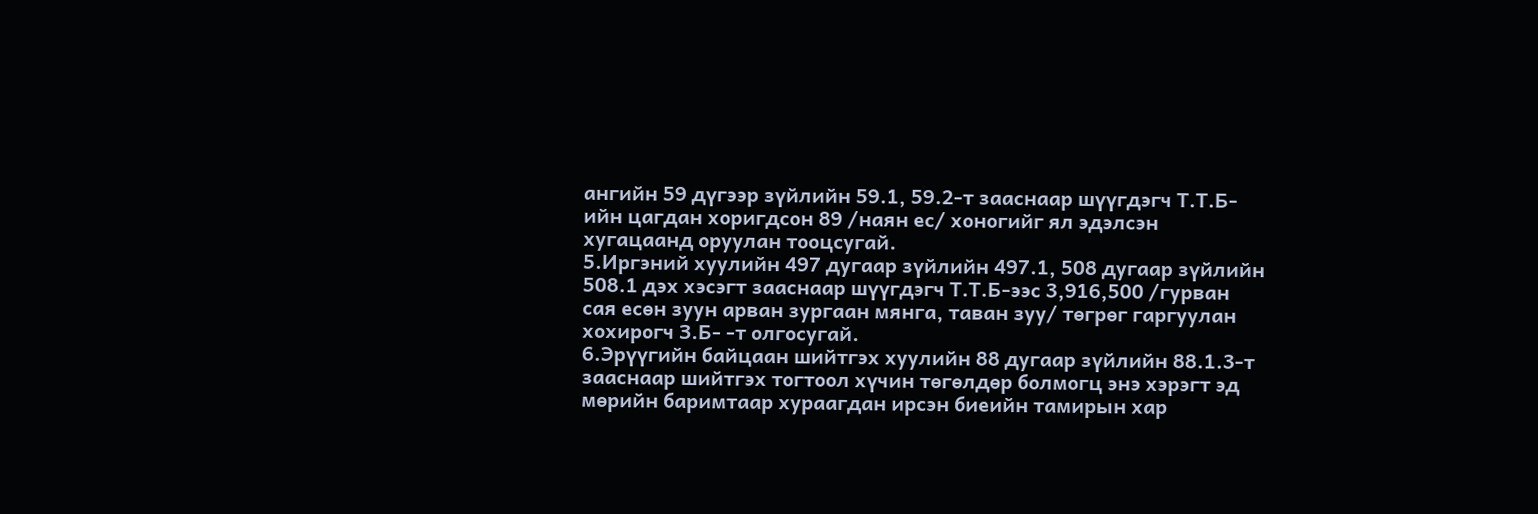ангийн 59 дүгээр зүйлийн 59.1, 59.2-т зааснаар шүүгдэгч Т.Т.Б-ийн цагдан хоригдсон 89 /наян ес/ хоногийг ял эдэлсэн хугацаанд оруулан тооцсугай.
5.Иргэний хуулийн 497 дугаар зүйлийн 497.1, 508 дугаар зүйлийн 508.1 дэх хэсэгт зааснаар шүүгдэгч Т.Т.Б-ээс 3,916,500 /гурван сая есөн зуун арван зургаан мянга, таван зуу/ төгрөг гаргуулан хохирогч З.Б- -т олгосугай.
6.Эрүүгийн байцаан шийтгэх хуулийн 88 дугаар зүйлийн 88.1.3-т зааснаар шийтгэх тогтоол хүчин төгөлдөр болмогц энэ хэрэгт эд мөрийн баримтаар хураагдан ирсэн биеийн тамирын хар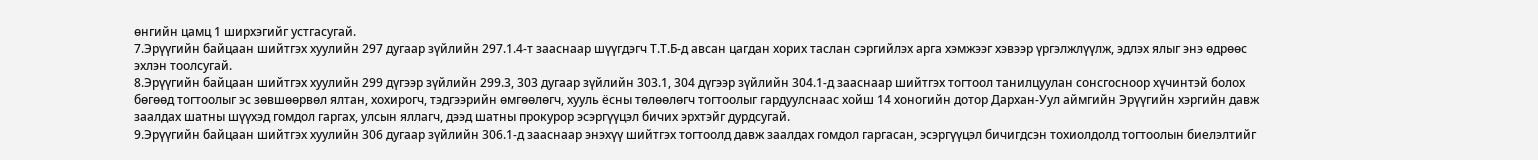өнгийн цамц 1 ширхэгийг устгасугай.
7.Эрүүгийн байцаан шийтгэх хуулийн 297 дугаар зүйлийн 297.1.4-т зааснаар шүүгдэгч Т.Т.Б-д авсан цагдан хорих таслан сэргийлэх арга хэмжээг хэвээр үргэлжлүүлж, эдлэх ялыг энэ өдрөөс эхлэн тоолсугай.
8.Эрүүгийн байцаан шийтгэх хуулийн 299 дүгээр зүйлийн 299.3, 303 дугаар зүйлийн 303.1, 304 дүгээр зүйлийн 304.1-д зааснаар шийтгэх тогтоол танилцуулан сонсгосноор хүчинтэй болох бөгөөд тогтоолыг эс зөвшөөрвөл ялтан, хохирогч, тэдгээрийн өмгөөлөгч, хууль ёсны төлөөлөгч тогтоолыг гардуулснаас хойш 14 хоногийн дотор Дархан-Уул аймгийн Эрүүгийн хэргийн давж заалдах шатны шүүхэд гомдол гаргах, улсын яллагч, дээд шатны прокурор эсэргүүцэл бичих эрхтэйг дурдсугай.
9.Эрүүгийн байцаан шийтгэх хуулийн 306 дугаар зүйлийн 306.1-д зааснаар энэхүү шийтгэх тогтоолд давж заалдах гомдол гаргасан, эсэргүүцэл бичигдсэн тохиолдолд тогтоолын биелэлтийг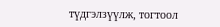түдгэлзүүлж, тогтоол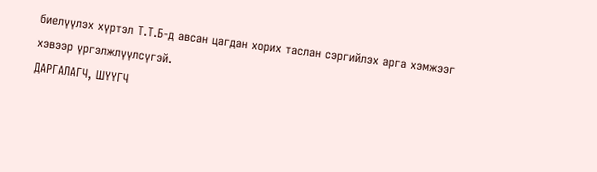биелүүлэх хүртэл Т.Т.Б-д авсан цагдан хорих таслан сэргийлэх арга хэмжээг хэвээр үргэлжлүүлсүгэй.
ДАРГАЛАГЧ, ШҮҮГЧ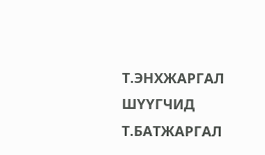Т.ЭНХЖАРГАЛ
ШҮҮГЧИД Т.БАТЖАРГАЛ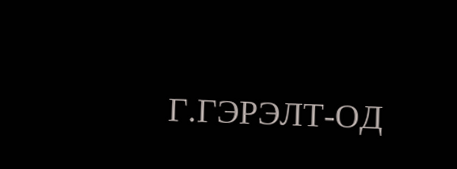Г.ГЭРЭЛТ-ОД